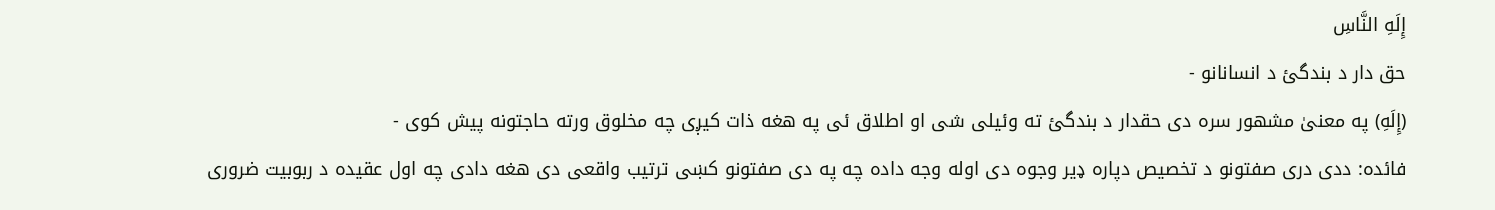إِلَهِ النَّاسِ
حق دار د بندگئ د انسانانو -
(إِلَهِ) په معنیٰ مشهور سره دی حقدار د بندگئ ته وئیلی شی او اطلاق ئی په هغه ذات کیږی چه مخلوق ورته حاجتونه پیش کوی -
فائده: ددی دری صفتونو د تخصیص دپاره ډیر وجوه دی اوله وجه داده چه په دی صفتونو کښی ترتیب واقعی دی هغه دادی چه اول عقیده د ربوبیت ضروری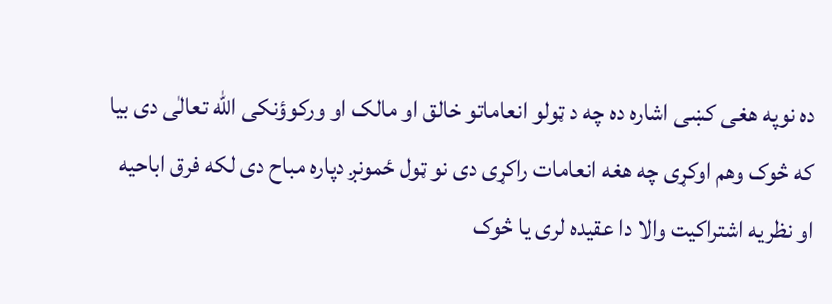ده نوپه هغی کښی اشاره ده چه د ټولو انعاماتو خالق او مالک او ورکوؤنکی اللّه تعالٰی دی بیا که څوک وهم اوکړی چه هغه انعامات راکړی دی نو ټول ځمونږ دپاره مباح دی لکه فرق اباحیه او نظریه اشتراکیت والا دا عقیده لری یا څوک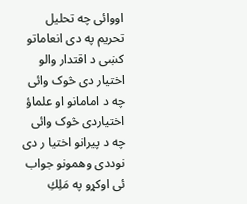اووائی چه تحلیل تحریم په دی انعاماتو کښی د اقتدار والو اختیار دی څوک وائی چه د امامانو او علماؤ اختیاردی څوک وائی چه د پیرانو اختیا ر دی نوددی وهمونو جواب ئی اوکړو په مَلِكِ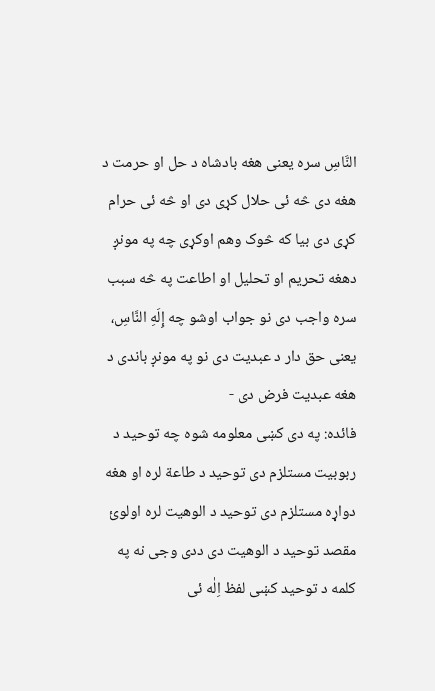النَّاسِ سره یعنی هغه بادشاه د حل او حرمت د هغه دی څه ئی حلال کړی دی او څه ئی حرام کړی دی بیا که څوک وهم اوکړی چه په مونږ دهغه تحریم او تحلیل او اطاعت په څه سبب سره واجب دی نو جواب اوشو چه إِلَهِ النَّاسِ، یعنی حق دار د عبدیت دی نو په مونږ باندی د هغه عبدیت فرض دی -
فائده: په دی کښی معلومه شوه چه توحید د ربوبیت مستلزم دی توحید د طاعة لره او هغه دواړه مستلزم دی توحید د الوهیت لره اولوئ مقصد توحید د الوهیت دی ددی وجی نه په کلمه د توحید کښی لفظ اِلٰه ئی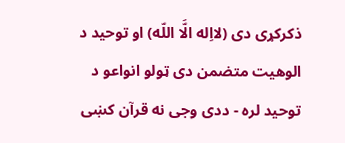ذکرکړی دی (لااِله الَّا اللّه) او توحید د الوهیت متضمن دی ټولو انواعو د توحید لره - ددی وجی نه قرآن کښی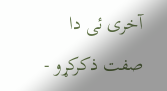آخری ئی دا صفت ذکرکړو -